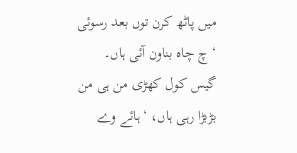میں پاٹھ کرن توں بعد رسوئی ‘چ چاہ بناون آئی ہاں۔ گیس کول کھڑی من ہی من بڑبڑا رہی ہاں، ‘ہائے وے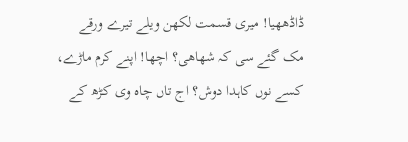ڈاڈھھیا! میری قسمت لکھن ویلے تیرے ورقے مک گئے سی کہ شھاھی؟ اچھا! اپنے کرم ماڑے، کسے نوں کاہدا دوش؟ اج تاں چاہ وی کڑھ کے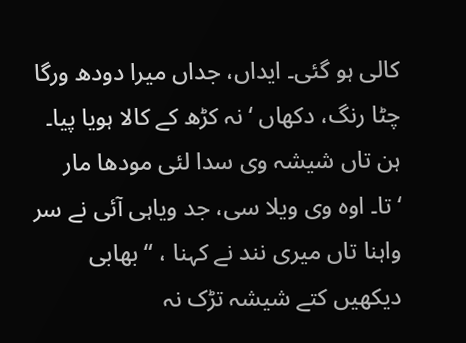کالی ہو گئی۔ ایداں، جداں میرا دودھ ورگا چٹا رنگ، دکھاں ‘نہ کڑھ کے کالا ہویا پیا۔ ہن تاں شیشہ وی سدا لئی مودھا مار ‘تا۔ اوہ وی ویلا سی، جد ویاہی آئی نے سر واہنا تاں میری نند نے کہنا ، “بھابی دیکھیں کتے شیشہ تڑک نہ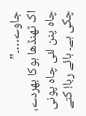جاوے…۔”
اک ٹھنڈھا ہوکا بھردے، چاہ پنن لئی چاہ پونی چکی ہے۔ ہائے ربا! کتے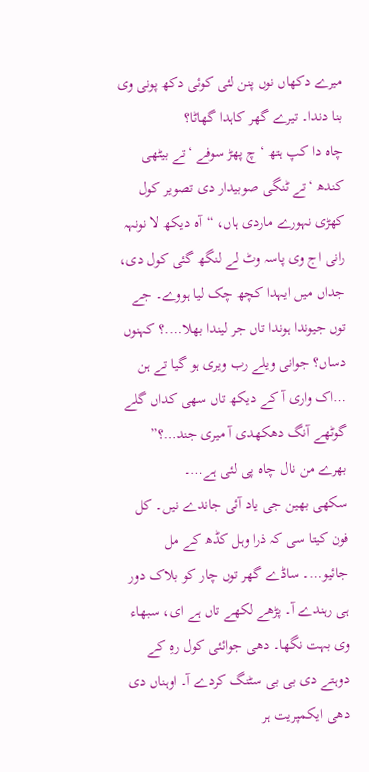میرے دکھاں نوں پنن لئی کوئی دکھ پونی وی بنا دندا۔ تیرے گھر کاہدا گھاٹا؟
چاہ دا کپ ہتھ ‘چ پھڑ سوفے ‘تے بیٹھی کندھ ‘تے ٹنگی صوبیدار دی تصویر کول کھڑی نہورے ماردی ہاں، “آہ دیکھ لا نونہہ رانی اج وی پاسہ وٹ لے لنگھ گئی کول دی، جداں میں ایہدا کچھ چک لیا ہووے۔ جے توں جیوندا ہوندا تاں جر لیندا بھلا….؟ کہنوں دساں؟ جوانی ویلے رب ویری ہو گیا تے ہن …اک واری آ کے دیکھ تاں سھی کداں گلے گوٹھے آنگ دھکھدی آ میری جند…؟” بھرے من نال چاہ پی لئی ہے…۔
سکھی بھین جی یاد آئی جاندے نیں۔ کل فون کیتا سی کہ ذرا وہل کڈھ کے مل جائیو…۔ ساڈے گھر توں چار کو بلاک دور ہی رہندے آ۔ پڑھے لکھے تاں ہے ای، سبھاء وی بہت نگھا۔ دھی جوائئی کول رہِ کے دوہتے دی بی بی سٹنگ کردے آ۔ اوہناں دی دھی ایکمپریت ہر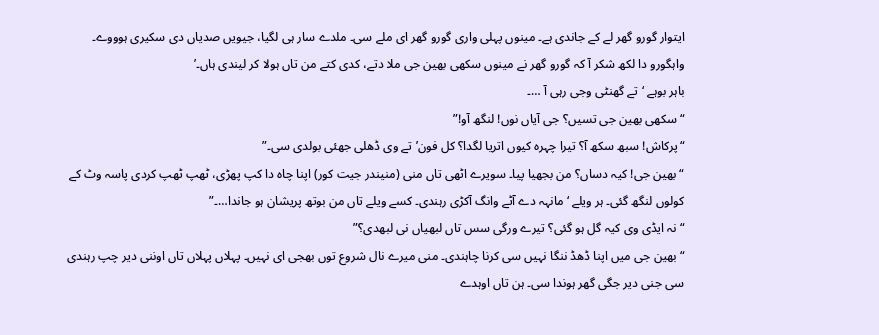ایتوار گورو گھر لے کے جاندی ہے۔ مینوں پہلی واری گورو گھر ای ملے سی۔ ملدے سار ہی لگیا، جیویں صدیاں دی سکیری ہوووے۔ واہگورو دا لکھ شکر آ کہ گورو گھر نے مینوں سکھی بھین جی ملا دتے، کدی کتے من تاں ہولا کر لیندی ہاں۔’
باہر بوہے ‘تے گھنٹی وجی رہی آ …۔
“سکھی بھین جی تسیں؟ جی آیاں نوں! لنگھ آو!”
“پرکاش! سبھ سکھ آ؟ تیرا چہرہ کیوں اتریا لگدا؟ کل فون’تے وی ڈھلی جھئی بولدی سی۔”
“بھین جی! کیہ دساں؟ من بجھیا پیا۔ سویرے اٹھی تاں منی (منیندر جیت کور) اپنا چاہ دا کپ پھڑی، ٹھپ ٹھپ کردی پاسہ وٹ کے کولوں لنگھ گئی۔ ہر ویلے ‘مانہہ دے آٹے وانگ آکڑی رہندی۔ کسے ویلے تاں من بوتھ پریشان ہو جاندا…۔”
“نہ ایڈی وی کیہ گل ہو گئی؟ تیرے ورگی سس تاں لبھیاں نی لبھدی؟”
“بھین جی میں اپنا ڈھڈ ننگا نہیں سی کرنا چاہندی۔ منی میرے نال شروع توں بھجی ای نہیں۔ پہلاں پہلاں تاں اوننی دیر چپ رہندی سی جنی دیر جگی گھر ہوندا سی۔ ہن تاں اوہدے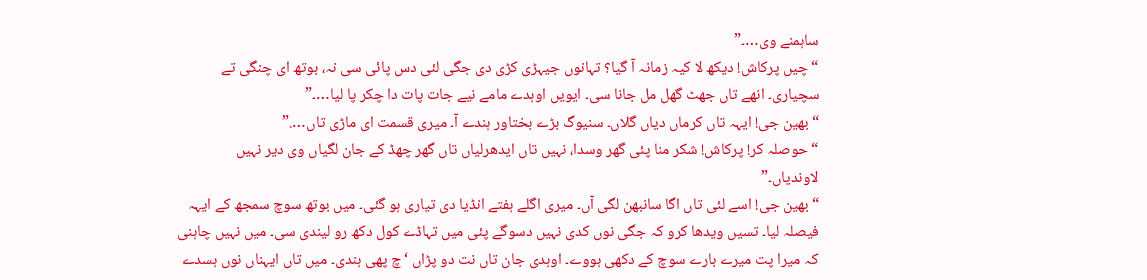ساہمنے وی…۔”
“چیں پرکاش! دیکھ لا کیہ زمانہ آ گیا؟ تہانوں جیہڑی کڑی دی جگی لئی دس پائی سی نہ، بوتھ ای چنگی تے سچیاری۔ انھے تاں جھٹ گھل مل جانا سی۔ ایویں اوہدے مامے نیے جات پات دا چکر پا لیا…۔”
“بھین جی! ایہہ تاں کرماں دیاں گلاں۔ سنیوگ بڑے بختاور ہندے آ۔ میری قسمت ای ماڑی تاں….”
“حوصلہ کر! پرکاش! شکر منا پئی گھر وسدا، نہیں تاں ایدھرلیاں تاں گھر چھڈ کے جان لگیاں وی دیر نہیں لاوندیاں۔”
“بھین جی! اسے لئی تاں اگا سانبھن لگی آں۔ میری اگلے ہفتے انڈیا دی تیاری ہو گئی۔ میں بوتھ سوچ سمجھ کے ایہہ فیصلہ لیا۔ تسیں ویدھا کرو کہ جگی نوں کدی نہیں دسوگے پئی میں تہاڈے کول دکھ رو لیندی سی۔ میں نہیں چاہنی کہ میرا پت میرے بارے سوچ کے دکھی ہووے۔ اوہدی جان تاں نت دو پڑاں ‘چ پھی ہندی۔ میں تاں ایہناں نوں ہسدے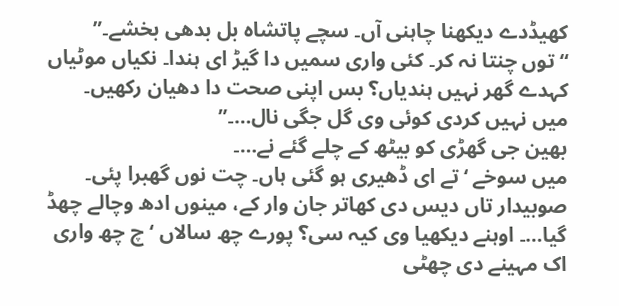کھیڈدے دیکھنا چاہنی آں۔ سچے پاتشاہ بل بدھی بخشے۔”
“توں چنتا نہ کر۔ کئی واری سمیں دا گیڑ ای ہندا۔ نکیاں موٹیاں کہدے گھر نہیں ہندیاں؟ بس اپنی صحت دا دھیان رکھیں۔ میں نہیں کردی کوئی وی گل جگی نال…۔”
بھین جی گھڑی کو بیٹھ کے چلے گئے نے…۔
میں سوخے ‘تے ای ڈھیری ہو گئی ہاں۔ چت نوں گھبرا پئی۔ صوبیدار تاں دیس دی کھاتر جان وار کے، مینوں ادھ وچالے چھڈ گیا…۔ اوہنے دیکھیا وی کیہ سی؟ پورے چھ سالاں ‘چ چھ واری اک مہینے دی چھٹی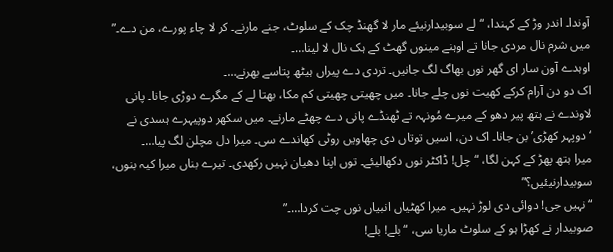آوندا۔ اندر وڑ کے کہندا، “لے سوبیدارنیئے مار لا گھنڈ چک کے سلوٹ، جنے مارنے۔ کر لا چاء پورے، من دے۔” میں شرم نال مردی جانا تے اوہنے مینوں گھٹ کے ہک نال لا لینا…۔
اوہدے آون سار ای گھر نوں بھاگ لگ جانیں۔ تردی دے پیراں ہیٹھ پتاسے بھرنے…۔
اک دو دن آرام کرکے کھیت نوں چلے جانا۔ میں چھیتی چھیتی کم مکا، بھتا لے کے مگرے دوڑی جانا۔ پانی لاوندے نے ہتھ پیر دھو کے میرے مُونہہ تے ٹھنڈے پانی دے چھٹے مارنے۔ میں سکھر دوپیہرے ہسدی نے ‘دوپہر کھڑی’ بن جانا۔ اک دن، اسیں توتاں دی چھاویں روٹی کھاندے سی۔ میرا دل مچلن لگ پیا…۔
میرا ہتھ پھڑ کے کہن لگا، “چل! ڈاکٹر نوں دکھالیئے۔ توں اپنا دھیان نہیں رکھدی۔ تیرے بناں میرا کیہ بنوں، سوبیدارنیئیں؟”
“نہیں جی! دوائی دی لوڑ نہیں۔ میرا کھٹیاں انبیاں نوں چت کردا…۔”
صوبیدار نے کھڑا ہو کے سلوٹ ماریا سی، “بلے! بلے!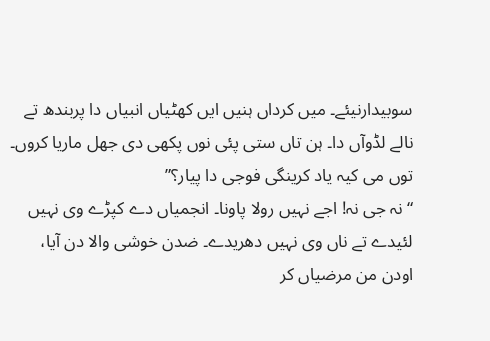سوبیدارنیئے۔ میں کرداں ہنیں ایں کھٹیاں انبیاں دا پربندھ تے نالے لڈوآں دا۔ ہن تاں ستی پئی نوں پکھی دی جھل ماریا کروں۔ توں می کیہ یاد کرینگی فوجی دا پیار؟”
“نہ جی نہ! اجے نہیں رولا پاونا۔ انجمیاں دے کپڑے وی نہیں لئیدے تے ناں وی نہیں دھریدے۔ ضدن خوشی والا دن آیا، اودن من مرضیاں کر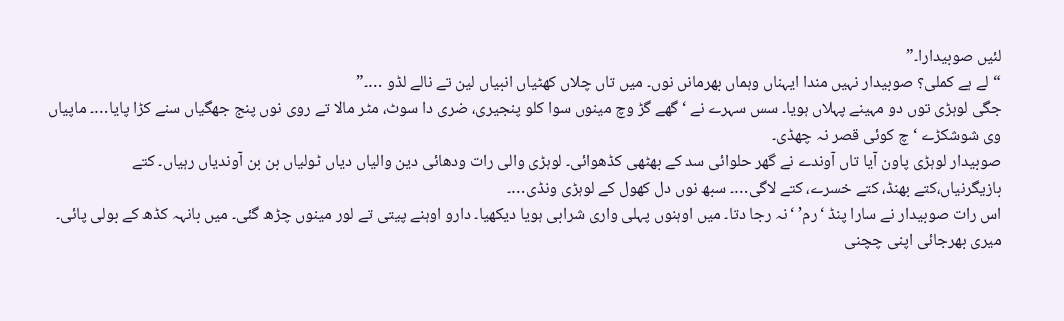لئیں صوبیدارا۔”
“لے ہے کملی؟ صوبیدار نہیں مندا ایہناں وہماں بھرمانں نوں۔ میں تاں چلاں کھٹیاں انبیاں لین تے نالے لڈو …۔”
جگی لوہڑی توں دو مہینے پہلاں ہویا۔ سس سہرے نے ‘گھے گڑ وچ مینوں سوا کلو پنجیری، ضری دا سوٹ، مٹر مالا تے روی نوں پنج جھگیاں سنے کڑا پایا…۔ ماپیاں وی شوشکڑے ‘چ کوئی قصر نہ چھڈی۔
صوبیدار لوہڑی پاون آیا تاں آوندے نے گھر حلوائی سد کے بھٹھی کڈھوائی۔ لوہڑی والی رات ودھائی دین والیاں دیاں ٹولیاں بن بن آوندیاں رہیاں۔ کتے بازیگرنیاں،کتے بھنڈ، کتے خسرے، کتے لاگی…۔ سبھ نوں دل کھول کے لوہڑی ونڈی…۔
اس رات صوبیدار نے سارا پنڈ ‘رم’ ‘نہ رجا دتا۔ میں اوہنوں پہلی واری شرابی ہویا دیکھیا۔ دارو اوہنے پیتی تے لور مینوں چڑھ گئی۔ میں بانہہ کڈھ کے بولی پائی۔ میری بھرجائی اپنی چچنی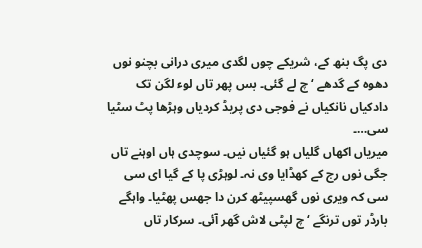دی پگ بنھ کے، شریکے چوں لگدی میری درانی بچنو نوں دھوہ کے گدھے ‘چ لے گئی۔ بس پھر تاں لوء لگن تک دادکیاں نانکیاں نے فوجی دی پریڈ کردیاں وہڑھا پٹ سٹیا سی…۔
میریاں اکھاں گلیاں ہو گئیاں نیں۔ سوچدی ہاں اوہنے تاں جگی نوں رج کے کھڈایا وی نہ۔ لوہڑی پا کے گیا ای سی سی کہ ویری نوں گھسپیٹھ کرن دا جھس پھٹیا۔ واہگے بارڈر توں ترنگے ‘چ لپٹی لاش گھر آئی۔ سرکار تاں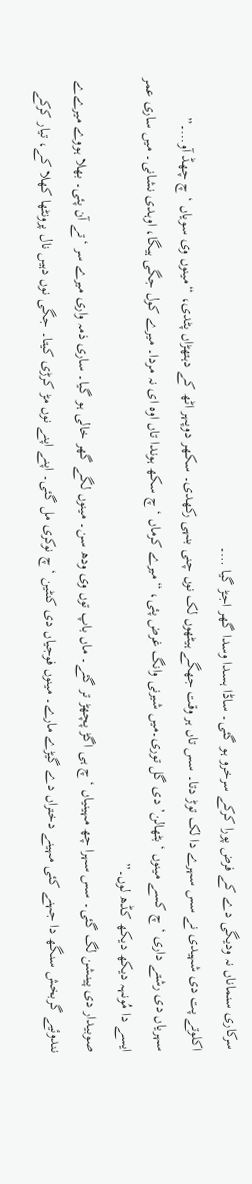سرکاری سنماناں نہ ودیگی دے کے فرض پورا کرکے سرخرو ہو گئی۔ ساڈا ہسدا وسدا گھر اجڑ گیا …۔
اکلوتے پت دی شہیدی نے سس سہرے دا لک توڑ دتا۔ سس تاں ہر وقت جھگے ہیٹھوں لک نوں چنی بنہی رکھدی۔ سکھر دوپہر اٹھ کے دہتھڑاں پٹدی، “مینوں وی سویاں ‘چ چھڈ آو…۔”
سہریاں دی رشتے داری ‘چ کسے مینوں ‘بٹھالن’ دی گل توری۔میں شیرنی وانگ غرض پئی، “میرے کرماں ‘چ سکھ ہوندا تاں اوہ ای نہ مردا۔ میرے کول جگی ہیگا، اوہدی نشانی۔ میں ساری عمر ایسے دا مُونہہ دیکھ دیکھ کڈھ لوں۔”
صوبیدار دی پینشن لگ گئی۔ سس سہرا چھ مہینیاں ‘چ ہی اگڑ پچھڑ تر گئے۔ ماں باپ توں وی ودھ سن۔ مینوں لگے گھر خالی ہو گیا۔ ساری ذمہ واری میرے سر ‘تے آن پئی۔ بھلا ہووے میرےے نندوئیے گربخش سنگھ دا جہنے کئی مہینے دختراں دے گیڑے مارے۔ مینوں فوجیاں دی کنٹین ‘چ نوکری مل گئی۔ اپنے اپنے نوں مڑ کرڑی کیتا۔ جگی نوں دہیں نال پرونٹھا کھلا کے، تیار کرکے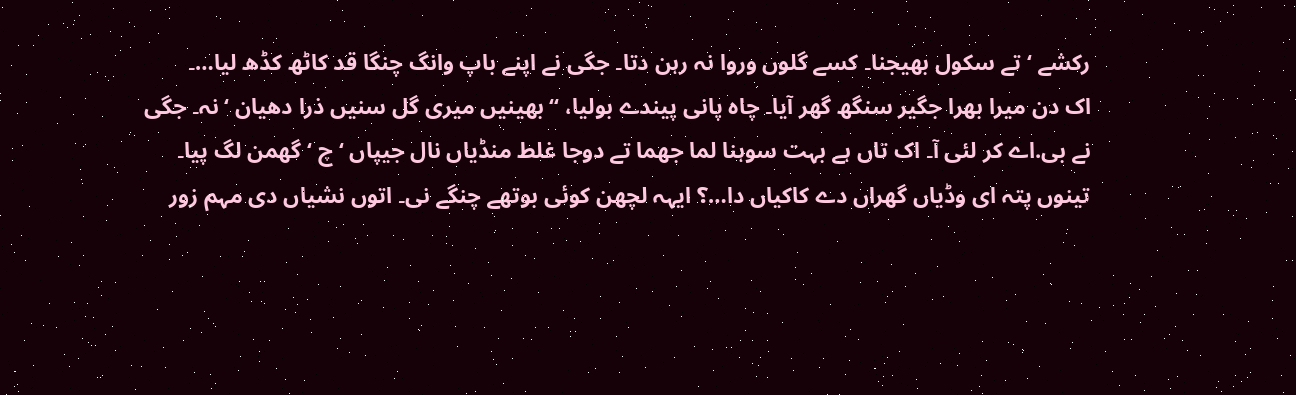رکشے ‘تے سکول بھیجنا۔ کسے گلوں وروا نہ رہن دتا۔ جگی نے اپنے باپ وانگ چنگا قد کاٹھ کڈھ لیا…۔
اک دن میرا بھرا جگیر سنگھ گھر آیا۔ چاہ پانی پیندے بولیا، “بھینیں میری گل سنیں ذرا دھیان ‘نہ۔ جگی نے بی.اے کر لئی آ۔ اک تاں ہے بہت سوہنا لما جھما تے دوجا غلط منڈیاں نال جیپاں ‘چ ‘گھمن لگ پیا۔ تینوں پتہ ای وڈیاں گھراں دے کاکیاں دا…؟ ایہہ لچھن کوئی بوتھے چنگے نی۔ اتوں نشیاں دی مہم زور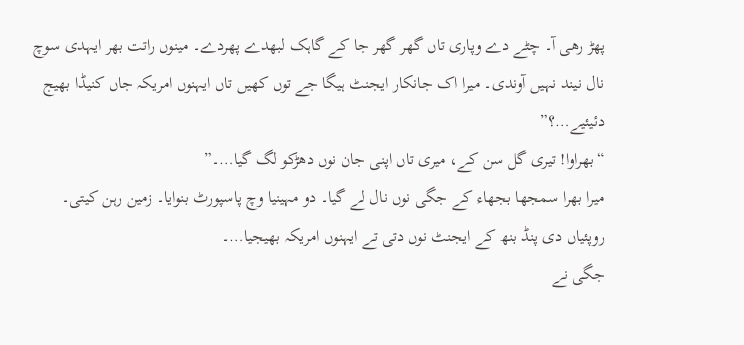پھڑ رھی آ۔ چٹے دے وپاری تاں گھر گھر جا کے گاہک لبھدے پھردے۔ مینوں راتت بھر ایہدی سوچ نال نیند نہیں آوندی۔ میرا اک جانکار ایجنٹ ہیگا جے توں کھیں تاں ایہنوں امریکہ جاں کنیڈا بھیج دئیئیے…؟”
“بھراوا! تیری گل سن کے، میری تاں اپنی جان نوں دھڑکو لگ گیا…۔”
میرا بھرا سمجھا بجھاء کے جگی نوں نال لے گیا۔ دو مہینیا وچ پاسپورٹ بنوایا۔ زمین رہن کیتی۔ روپئیاں دی پنڈ بنھ کے ایجنٹ نوں دتی تے ایہنوں امریکہ بھیجیا…۔
جگی نے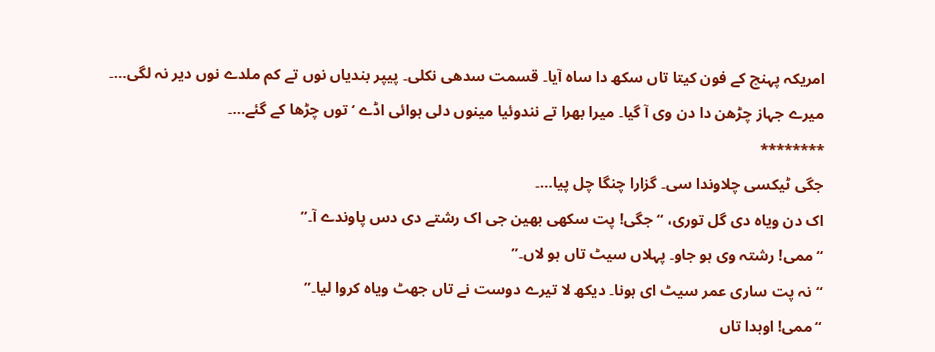امریکہ پہنچ کے فون کیتا تاں سکھ دا ساہ آیا۔ قسمت سدھی نکلی۔ پیپر بندیاں نوں تے کم ملدے نوں دیر نہ لگی…۔
میرے جہاز چڑھن دا دن وی آ گیا۔ میرا بھرا تے نندوئیا مینوں دلی ہوائی اڈے ‘توں چڑھا کے گئے…۔
********
جگی ٹیکسی چلاوندا سی۔ گزارا چنگا چل پیا…۔
اک دن ویاہ دی گل توری، “جگی! پت سکھی بھین جی اک رشتے دی دس پاوندے آ۔”
“ممی! رشتہ وی ہو جاو۔ پہلاں سیٹ تاں ہو لاں۔”
“نہ پت ساری عمر سیٹ ای ہونا۔ دیکھ لا تیرے دوست نے تاں جھٹ ویاہ کروا لیا۔”
“ممی! اوہدا تاں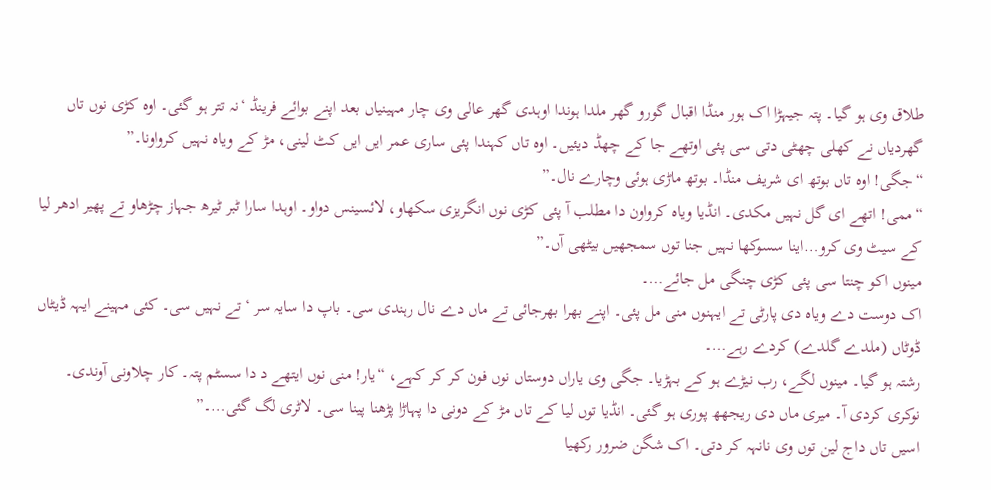طلاق وی ہو گیا۔ پتہ جیہڑا اک ہور منڈا اقبال گورو گھر ملدا ہوندا اوہدی گھر عالی وی چار مہینیاں بعد اپنے بوائے فرینڈ ‘نہ تتر ہو گئی۔ اوہ کڑی نوں تاں گھردیاں نے کھلی چھٹی دتی سی پئی اوتھے جا کے چھڈ دیئیں۔ اوہ تاں کہندا پئی ساری عمر ایں ایں کٹ لینی، مڑ کے ویاہ نہیں کرواونا۔”
“جگی! اوہ تاں بوتھ ای شریف منڈا۔ بوتھ ماڑی ہوئی وچارے نال۔”
“ممی! اتھے ای گل نہیں مکدی۔ انڈیا ویاہ کرواون دا مطلب آ پئی کڑی نوں انگریزی سکھاو، لائسینس دواو۔ اوہدا سارا ٹبر ٹیرھ جہاز چڑھاو تے پھیر ادھر لیا کے سیٹ وی کرو…اینا سسوکھا نہیں جنا توں سمجھیں بیٹھی آں۔”
مینوں اکو چنتا سی پئی کڑی چنگی مل جائے…۔
اک دوست دے ویاہ دی پارٹی تے ایہنوں منی مل پئی۔ اپنے بھرا بھرجائی تے ماں دے نال رہندی سی۔ باپ دا سایہ سر ‘تے نہیں سی۔ کئی مہینے ایہہ ڈیٹاں ڈوٹاں (ملدے گلدے) کردے رہے…۔
رشتہ ہو گیا۔ مینوں لگے، رب نیڑے ہو کے بہڑیا۔ جگی وی یاراں دوستاں نوں فون کر کر کہے، “یار! منی نوں ایتھے د دا سسٹم پتہ۔ کار چلاونی آوندی۔ نوکری کردی آ۔ میری ماں دی ریجھھ پوری ہو گئی۔ انڈیا توں لیا کے تاں مڑ کے دونی دا پہاڑا پڑھنا پینا سی۔ لاٹری لگ گئی…۔”
اسیں تاں داج لین توں وی نانہہ کر دتی۔ اک شگن ضرور رکھیا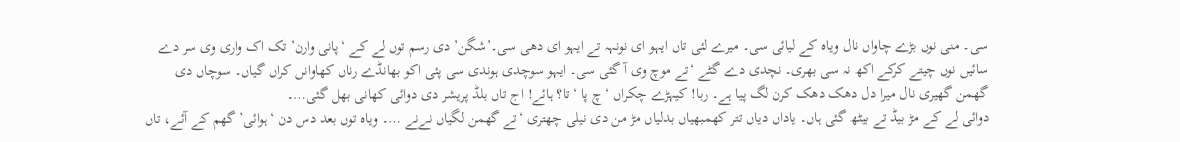سی۔ منی نوں بڑے چاواں نال ویاہ کے لیائی سی۔ میرے لئی تاں ایہو ای نونہہ تے ایہو ای دھی سی۔’شگن’ دی رسم توں لے کے ‘پانی وارن’ تک اک واری وی سر دے سائیں نوں چیتے کرکے اکھ نہ سی بھری۔ نچدی دے گٹے ‘تے موچ وی آ گئی سی۔ ایہو سوچدی ہوندی سی پئی اکو بھانڈے رناں کھاوانں کراں گیاں۔ سوچاں دی گھمن گھیری نال میرا دل دھک دھک کرن لگ پیا ہے۔ ربا! کیہڑے چکراں ‘چ پا ‘تا؟ ہائے! اج تاں بلڈ پریشر دی دوائی کھانی بھل گئی…۔
دوائی لے کے مڑ بیڈ تے بیٹھ گئی ہاں۔ یاداں دیاں تتر کھمبھیاں بدلیاں مڑ من دی نیلی چھتری ‘تے گھمن لگیاں نےنے …۔ ویاہ توں بعد دس دن ‘ہوائی’ گھم کے آئے، تاں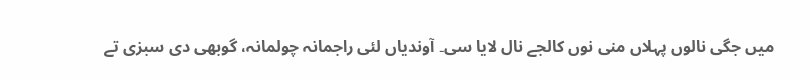میں جگی نالوں پہلاں منی نوں کالجے نال لایا سی۔ آوندیاں لئی راجمانہ چولمانہ، گوبھی دی سبزی تے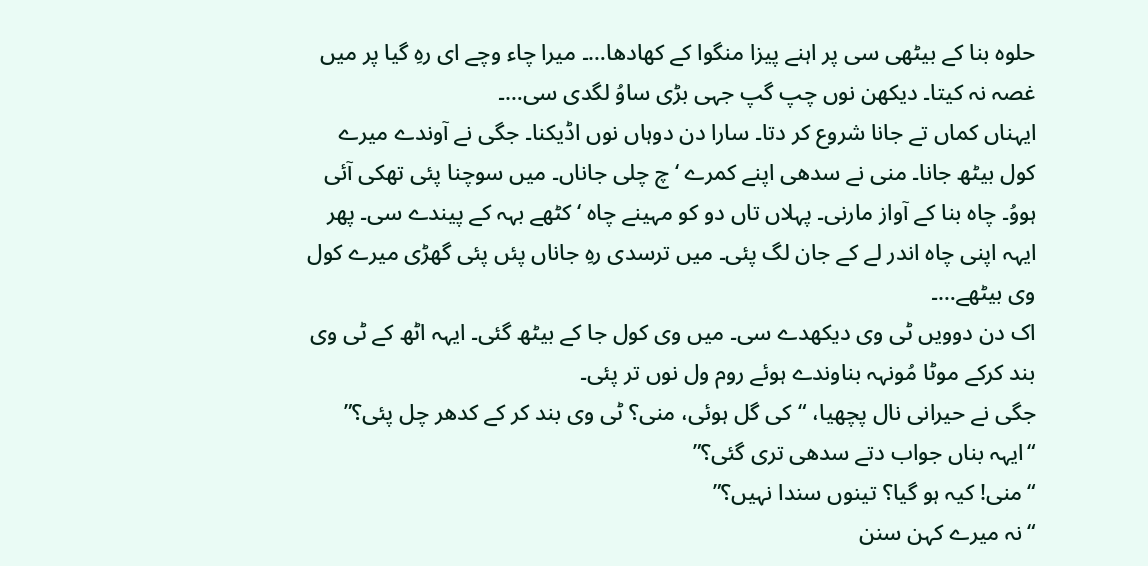حلوہ بنا کے بیٹھی سی پر اہنے پیزا منگوا کے کھادھا…۔ میرا چاء وچے ای رہِ گیا پر میں غصہ نہ کیتا۔ دیکھن نوں چپ گپ جہی بڑی ساوُ لگدی سی…۔
ایہناں کماں تے جانا شروع کر دتا۔ سارا دن دوہاں نوں اڈیکنا۔ جگی نے آوندے میرے کول بیٹھ جانا۔ منی نے سدھی اپنے کمرے ‘چ چلی جاناں۔ میں سوچنا پئی تھکی آئی ہووُ۔ چاہ بنا کے آواز مارنی۔ پہلاں تاں دو کو مہینے چاہ ‘کٹھے بہہ کے پیندے سی۔ پھر ایہہ اپنی چاہ اندر لے کے جان لگ پئی۔ میں ترسدی رہِ جاناں پئں پئی گھڑی میرے کول وی بیٹھے…۔
اک دن دوویں ٹی وی دیکھدے سی۔ میں وی کول جا کے بیٹھ گئی۔ ایہہ اٹھ کے ٹی وی بند کرکے موٹا مُونہہ بناوندے ہوئے روم ول نوں تر پئی۔
جگی نے حیرانی نال پچھیا، “کی گل ہوئی، منی؟ ٹی وی بند کر کے کدھر چل پئی؟”
“ایہہ بناں جواب دتے سدھی تری گئی؟”
“منی! کیہ ہو گیا؟ تینوں سندا نہیں؟”
“نہ میرے کہن سنن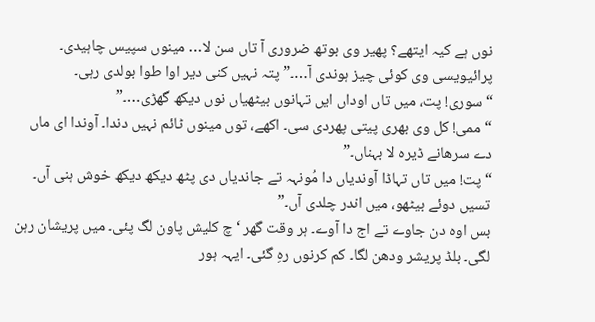نوں ہے کیہ ایتھے؟ پھیر وی بوتھ ضروری آ تاں سن لا… مینوں سپیس چاہیدی۔ پرائیویسی وی کوئی چیز ہوندی آ…۔” پتہ نہیں کنی دیر اوا طوا بولدی رہی۔
“سوری! پت، میں تاں اوداں ایں تہانوں بیٹھیاں نوں دیکھ گھڑی…۔”
“ممی! کل وی بھری پیتی پھردی سی۔ اکھے، توں مینوں ٹائم نہیں دندا۔ آوندا ای ماں دے سرھانے ڈیرہ لا بہناں۔”
“پت! میں تاں تہاڈا آوندیاں دا مُونہہ تے جاندیاں دی پٹھ دیکھ دیکھ خوش ہنی آں۔ تسیں دوئے بیٹھو، میں اندر چلدی آں۔”
بس اوہ دن جاوے تے اج دا آوے۔ ہر وقت گھر ‘چ کلیش پاون لگ پئی۔ میں پریشان رہن لگی۔ بلڈ پریشر ودھن لگا۔ کم کرنوں رہِ گئی۔ ایہہ ہور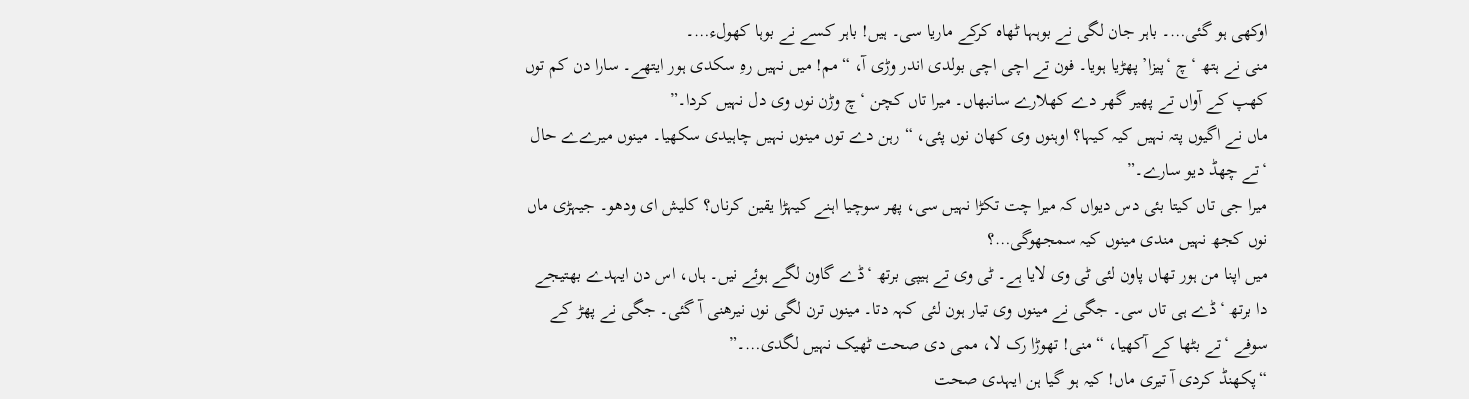اوکھی ہو گئی…۔ باہر جان لگی نے بوہہا ٹھاہ کرکے ماریا سی۔ ہیں! باہر کسے نے بوہا کھولء…۔
منی نے ہتھ ‘چ ‘پیزا’ پھڑیا ہویا۔ فون تے اچی اچی بولدی اندر وڑی آ، “مم! میں نہیں رہِ سکدی ہور ایتھے۔ سارا دن کم توں کھپ کے آواں تے پھیر گھر دے کھلارے سانبھاں۔ میرا تاں کچن ‘چ وڑن نوں وی دل نہیں کردا۔”
ماں نے اگیوں پتہ نہیں کیہ کیہا؟ اوہنوں وی کھان نوں پئی، “رہن دے توں مینوں نہیں چاہیدی سکھیا۔ مینوں میرےے حال ‘تے چھڈ دیو سارے۔”
میرا جی تاں کیتا بئی دس دیواں کہ میرا چت تکڑا نہیں سی، پھر سوچیا اہنے کیہڑا یقین کرناں؟ کلیش ای ودھو۔ جیہڑی ماں نوں کجھ نہیں مندی مینوں کیہ سمجھوگی…؟
میں اپنا من ہور تھاں پاون لئی ٹی وی لایا ہے۔ ٹی وی تے ہیپی برتھ ‘ڈے گاون لگے ہوئے نیں۔ ہاں، اس دن ایہدے بھتیجے دا برتھ ‘ڈے ہی تاں سی۔ جگی نے مینوں وی تیار ہون لئی کہہ دتا۔ مینوں ترن لگی نوں نیرھنی آ گئی۔ جگی نے پھڑ کے سوفے ‘تے بٹھا کے آکھیا، “منی! تھوڑا رک لا، ممی دی صحت ٹھیک نہیں لگدی…۔”
“پکھنڈ کردی آ تیری ماں! کیہ ہو گیا ہن ایہدی صحت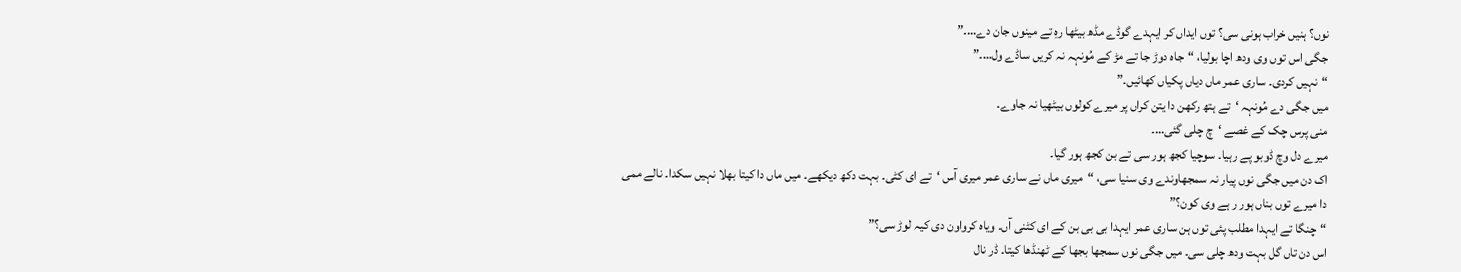نوں؟ ہنیں خراب ہونی سی؟ توں ایداں کر ایہدے گوڈے مڈھ بیٹھا رہِ تے مینوں جان دے…۔”
جگی اس توں وی ودھ اچا بولیا، “جاہ دوڑ جا تے مڑ کے مُونہہ نہ کریں ساڈے ول…۔”
“نہیں کردی۔ ساری عمر ماں دیاں پکیاں کھائیں۔”
میں جگی دے مُونہہ ‘تے ہتھ رکھن دا یتن کراں پر میرے کولوں بیٹھیا نہ جاوے۔
منی پرس چک کے غصے ‘چ چلی گئی…۔
میرے دل وچ ڈوبو پے رہیا۔ سوچیا کجھ ہور سی تے بن کجھ ہور گیا۔
اک دن میں جگی نوں پیار نہ سمجھاوندے وی سنیا سی، “میری ماں نے ساری عمر میری آس ‘تے ای کٹی۔ بہت دکھ دیکھے۔ میں ماں دا کیتا بھلا نہیں سکدا۔ نالے ممی دا میرے توں بناں ہور ر ہے وی کون؟”
“چنگا تے ایہدا مطلب پئی توں ہن ساری عمر ایہدا بی بی بن کے ای کٹنی آں۔ ویاہ کرواون دی کیہ لوڑ سی؟”
اس دن تاں گل بہت ودھ چلی سی۔ میں جگی نوں سمجھا بجھا کے ٹھنڈھا کیتا۔ ڈر نال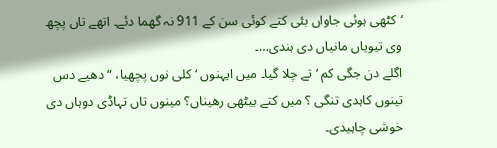‘کٹھی ہوئی جاواں بئی کتے کوئی سن کے 911 نہ گھما دئے۔ اتھے تاں پچھ وی تیویاں مانیاں دی ہندی…۔
اگلے دن جگی کم ‘تے چلا گیا۔ میں ایہنوں ‘کلی نوں پچھیا، “دھیے دس تینوں کاہدی تنگی ؟ میں کتے بیٹھی رھیناں؟ مینوں تاں تہاڈی دوہاں دی خوشی چاہیدی۔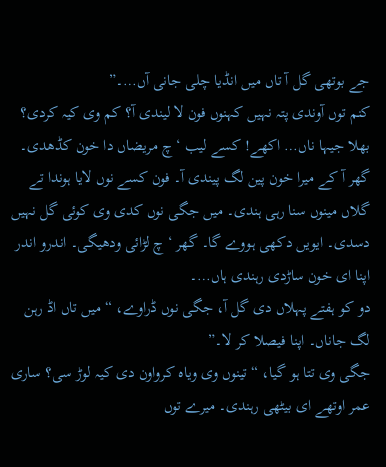جے بوتھی گل آ تاں میں انڈیا چلی جانی آں…۔”
کنم توں آوندی پتہ نہیں کہنوں فون لا لیندی آ؟ کم وی کیہ کردی؟ بھلا جیہا ناں… اکھے! کسے لیب ‘چ مریضاں دا خون کڈھدی۔ گھر آ کے میرا خون پین لگ پیندی آ۔ فون کسے نوں لایا ہوندا تے گلاں مینوں سنا رہی ہندی۔ میں جگی نوں کدی وی کوئی گل نہیں دسدی۔ ایویں دکھی ہووے گا۔ گھر ‘چ لڑائی ودھیگی۔ اندرو اندر اپنا ای خون ساڑدی رہندی ہاں…۔
دو کو ہفتے پہلاں دی گل آ، جگی نوں ڈراوے، “میں تاں اڈ رہن لگ جاناں۔ اپنا فیصلا کر لا۔”
جگی وی تتا ہو گیا، “تینوں وی ویاہ کرواون دی کیہ لوڑ سی؟ ساری عمر اوتھے ای بیٹھی رہندی۔ میرے توں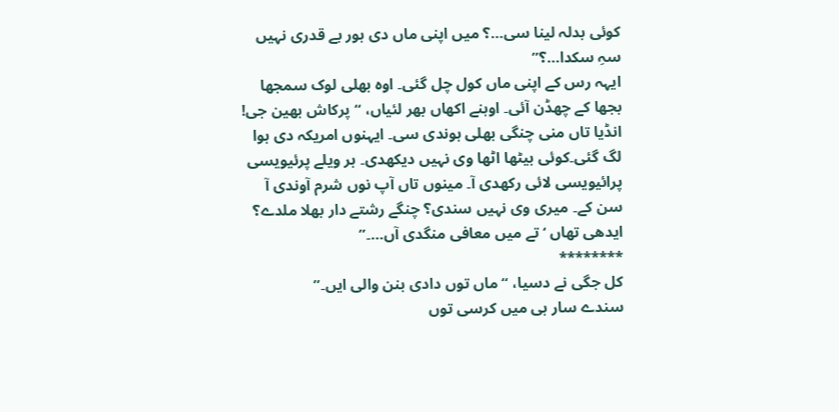کوئی بدلہ لینا سی…؟ میں اپنی ماں دی ہور بے قدری نہیں سہِ سکدا…؟”
ایہہ رس کے اپنی ماں کول چل گئی۔ اوہ بھلی لوک سمجھا بجھا کے چھڈن آئی۔ اوہنے اکھاں بھر لئیاں، “پرکاش بھین جی! انڈیا تاں منی چنگی بھلی ہوندی سی۔ ایہنوں امریکہ دی ہوا لگ گئی۔کوئی بیٹھا اٹھا وی نہیں دیکھدی۔ ہر ویلے پرئیویسی پرائیویسی لائی رکھدی آ۔ مینوں تاں آپ نوں شرم آوندی آ سن کے۔ میری وی نہیں سندی؟ چنگے رشتے دار بھلا ملدے؟ ایدھی تھاں ‘تے میں معافی منگدی آں…۔”
********
کل جگی نے دسیا، “ماں توں دادی بنن والی ایں۔”
سندے سار ہی میں کرسی توں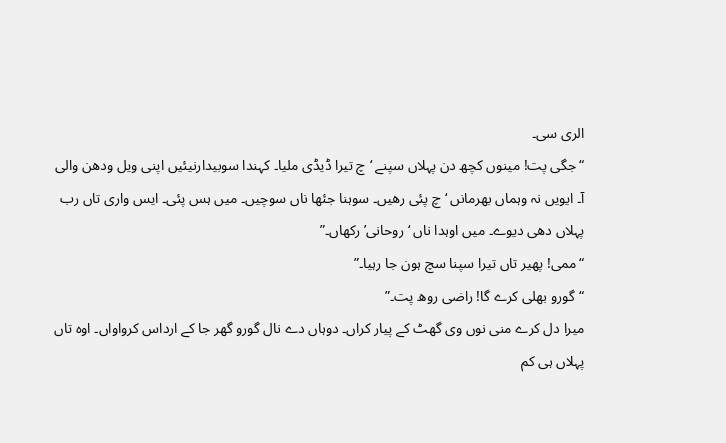الری سی۔
“جگی پت! مینوں کچھ دن پہلاں سپنے ‘چ تیرا ڈیڈی ملیا۔ کہندا سوبیدارنیئیں اپنی ویل ودھن والی آ۔ ایویں نہ وہماں بھرمانں ‘چ پئی رھیں۔ سوہنا جئھا ناں سوچیں۔ میں ہس پئی۔ ایس واری تاں رب پہلاں دھی دیوے۔ میں اوہدا ناں ‘روحانی’ رکھاں۔”
“ممی! پھیر تاں تیرا سپنا سچ ہون جا رہیا۔”
“گورو بھلی کرے گا! راضی روھ پت۔”
میرا دل کرے منی نوں وی گھٹ کے پیار کراں۔ دوہاں دے نال گورو گھر جا کے ارداس کرواواں۔ اوہ تاں پہلاں ہی کم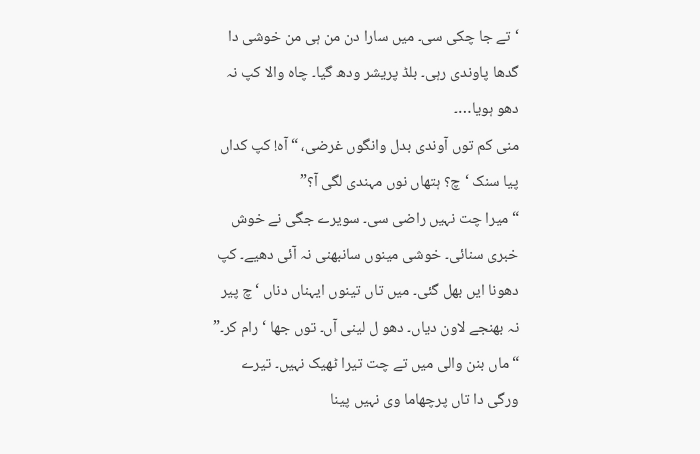‘تے جا چکی سی۔ میں سارا دن من ہی من خوشی دا گدھا پاوندی رہی۔ بلڈ پریشر ودھ گیا۔ چاہ والا کپ نہ دھو ہویا…۔
منی کم توں آوندی بدل وانگوں غرضی، “آہ! کپ کداں پیا سنک ‘چ؟ ہتھاں نوں مہندی لگی آ؟”
“میرا چت نہیں راضی سی۔ سویرے جگی نے خوش خبری سنائی۔ خوشی مینوں سانبھنی نہ آئی دھیے۔ کپ دھونا ایں بھل گئی۔ میں تاں تینوں ایہناں دناں ‘چ پیر نہ بھنجے لاون دیاں۔ دھو ل لینی آں۔ توں جھا ‘رام کر۔”
“ماں بنن والی میں تے چت تیرا ٹھیک نہیں۔ تیرے ورگی دا تاں پرچھاما وی نہیں پینا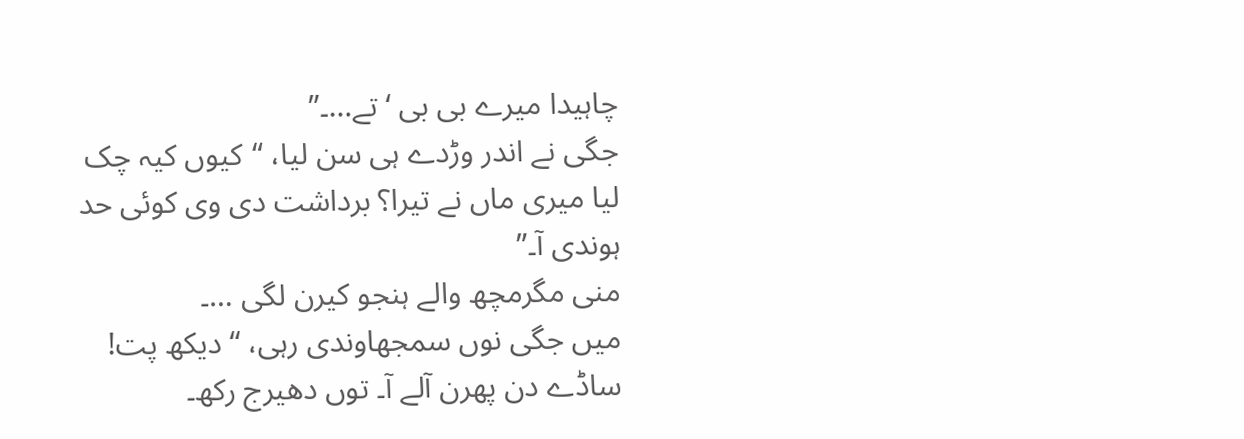چاہیدا میرے بی بی ‘تے…۔”
جگی نے اندر وڑدے ہی سن لیا، “کیوں کیہ چک لیا میری ماں نے تیرا؟ برداشت دی وی کوئی حد ہوندی آ۔”
منی مگرمچھ والے ہنجو کیرن لگی …۔
میں جگی نوں سمجھاوندی رہی، “دیکھ پت! ساڈے دن پھرن آلے آ۔ توں دھیرج رکھ۔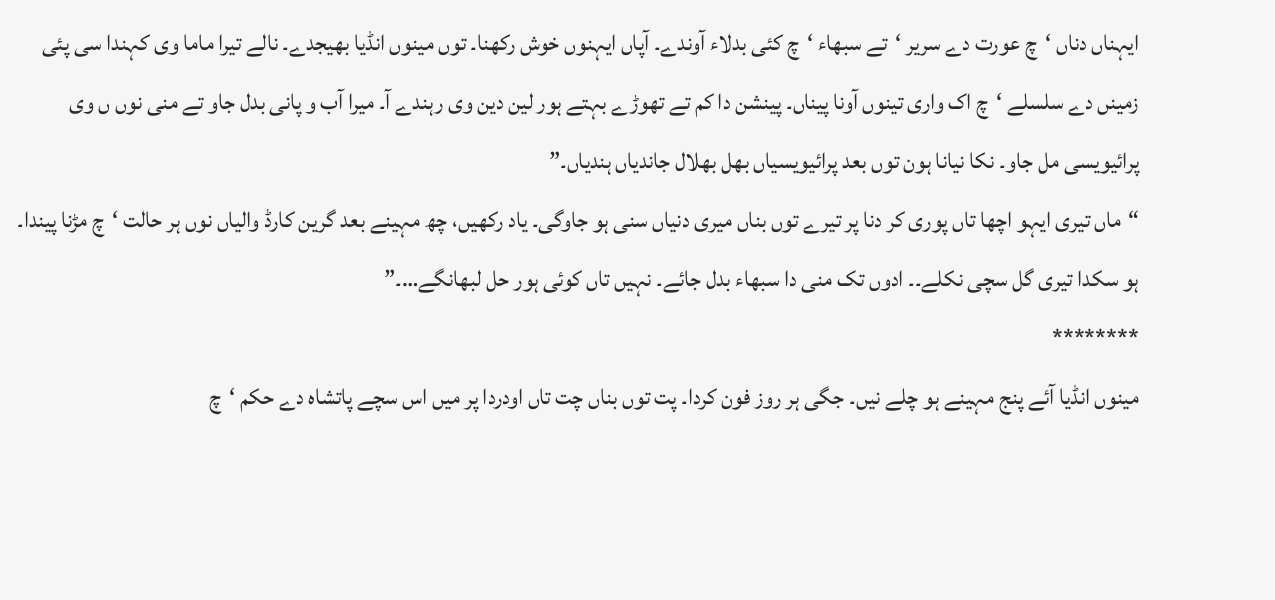ایہناں دناں ‘چ عورت دے سریر ‘تے سبھاء ‘چ کئی بدلاء آوندے۔ آپاں ایہنوں خوش رکھنا۔ توں مینوں انڈیا بھیجدے۔ نالے تیرا ماما وی کہندا سی پئی زمینں دے سلسلے ‘چ اک واری تینوں آونا پیناں۔ پینشن دا کم تے تھوڑے بہتے ہور لین دین وی رہندے آ۔ میرا آب و پانی بدل جاو تے منی نوں ں وی پرائیویسی مل جاو۔ نکا نیانا ہون توں بعد پرائیویسیاں بھل بھلال جاندیاں ہندیاں۔”
“ماں تیری ایہو اچھا تاں پوری کر دنا پر تیرے توں بناں میری دنیاں سنی ہو جاوگی۔ یاد رکھیں، چھ مہینے بعد گرین کارڈ والیاں نوں ہر حالت ‘چ مڑنا پیندا۔ ہو سکدا تیری گل سچی نکلے۔۔ ادوں تک منی دا سبھاء بدل جائے۔ نہیں تاں کوئی ہور حل لبھانگے…۔”
********
مینوں انڈیا آئے پنج مہینے ہو چلے نیں۔ جگی ہر روز فون کردا۔ پت توں بناں چت تاں اودردا پر میں اس سچے پاتشاہ دے حکم ‘چ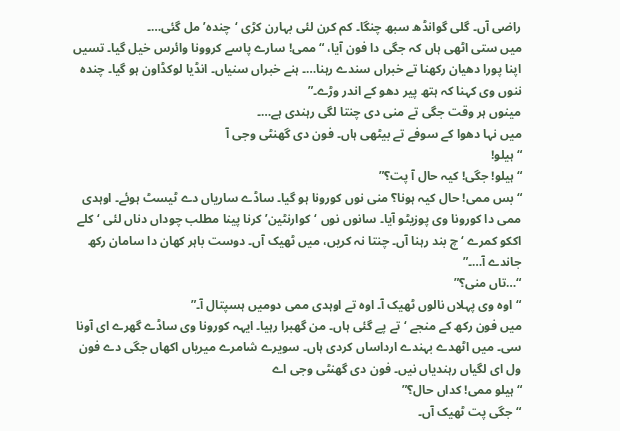راضی آں۔ گلی گوانڈھ سبھ چنگا۔ کم کرن لئی بہارن کڑی ‘چندہ’ مل گئی…۔
میں ستی اٹھی ہاں کہ جگی دا فون آیا، “ممی! سارے پاسے کروونا وائرس خیل گیا۔ تسیں اپنا پورا دھیان رکھنا تے خبراں سندے رہنا…۔ ہنے خبراں سنیاں۔ انڈیا لوکڈاون ہو گیا۔ چندہ ننوں وی کہنا کہ ہتھ پیر دھو کے اندر وڑے۔”
مینوں ہر وقت جگی تے منی دی چنتا لگی رہندی ہے…۔
میں نہا دھوا کے سوفے تے بیٹھی ہاں۔ فون دی گھنٹی وجی آ
“ہیلو!
“ہیلو! جگی! کیہ حال آ پت؟”
“بس ممی! حال کیہ ہونا؟ منی نوں کورونا ہو گیا۔ ساڈے ساریاں دے ٹیسٹ ہوئے۔ اوہدی ممی دا کورونا وی پوزیٹو آیا۔ سانوں نوں ‘کوارنٹین’ کرنا پینا مطلب چوداں دناں لئی ‘کلے اککو کمرے ‘چ بند رہنا آں۔ چنتا نہ کریں، میں ٹھیک آں۔ دوست باہر کھان دا سامان رکھ جاندے آ…۔”
“…تاں منی؟”
“اوہ وی پہلاں نالوں ٹھیک آ۔ اوہ تے اوہدی ممی دومیں ہسپتال آ۔”
میں فون رکھ کے منجے ‘تے پے گئی ہاں۔ من گھبرا رہیا۔ ایہہ کورونا وی ساڈے گھرے ای آونا سی۔ میں اٹھدے بہندے ارداساں کردی ہاں۔ سویرے شامرے میریاں اکھاں جگی دے فون ول ای لگیاں رہندیاں نیں۔ فون دی گھنٹی وجی اے
“ہیلو ممی! کداں حال؟”
“جگی پت ٹھیک آں۔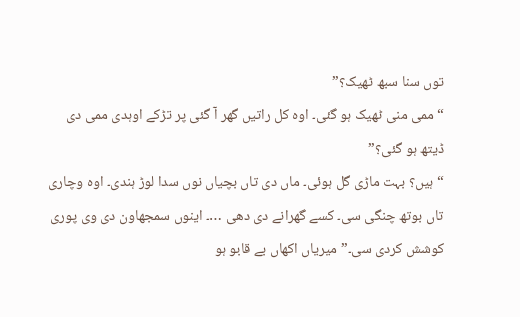توں سنا سبھ ٹھیک؟”
“ممی منی ٹھیک ہو گئی۔ اوہ کل راتیں گھر آ گئی پر تڑکے اوہدی ممی دی ڈیتھ ہو گئی؟”
“ہیں؟ بہت ماڑی گل ہوئی۔ ماں دی تاں بچیاں نوں سدا لوڑ ہندی۔ اوہ وچاری تاں بوتھ چنگی سی۔ کسے گھرانے دی دھی …۔ اینوں سمجھاون دی وی پوری کوشش کردی سی۔” میریاں اکھاں بے قابو ہو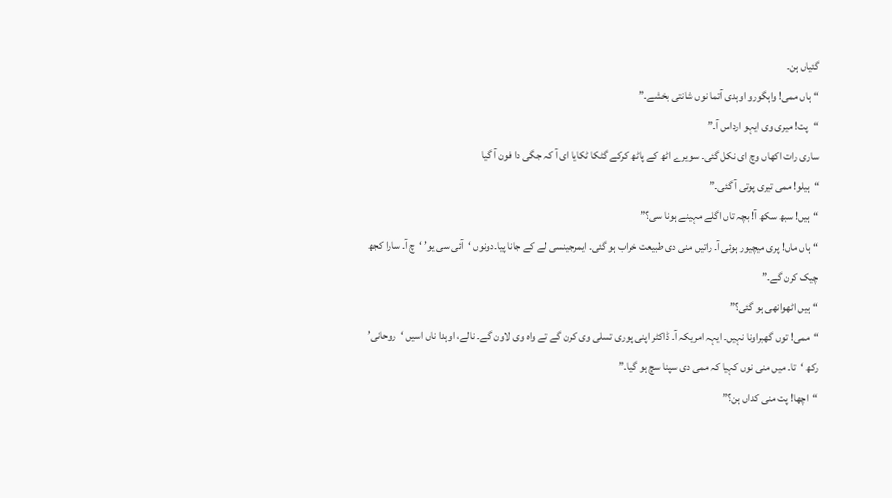گئیاں ہن۔
“ہاں ممی! واہگورو اوہدی آتما نوں شانتی بخشے۔”
“پت! میری وی ایہو ارداس آ۔”
ساری رات اکھاں وچ ای نکل گئی۔ سویرے اٹھ کے پاٹھ کرکے گٹکا ٹکایا ای آ کہ جگی دا فون آ گیا
“ہیلو! ممی تیری پوتی آ گئی۔”
“ہیں! سبھ سکھ آ! بچہ تاں اگلے مہینے ہونا سی؟”
“ہاں ماں! پری میچیور ہوئی آ۔ راتیں منی دی طبیعت خراب ہو گئی۔ ایمرجینسی لے کے جانا پیا۔دونوں ‘آئی سی یو’ ‘چ آ۔ سارا کجھ چیک کرن گے۔”
“ہیں اٹھوانھی ہو گئی؟”
“ممی! توں گھبراونا نہیں۔ ایہہ امریکہ آ۔ ڈاکٹر اپنی پوری تسلی وی کرن گے تے واہ وی لاون گے۔ نالے، اوہدا ناں اسیں ‘روحانی’ رکھ ‘تا۔ میں منی نوں کہیا کہ ممی دی سپنا سچ ہو گیا۔”
“اچھا! پت منی کداں ہن؟”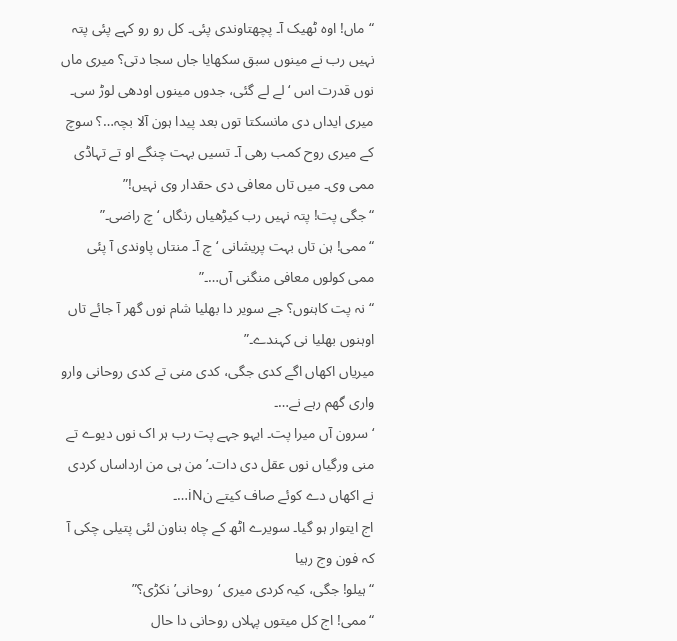“ماں! اوہ ٹھیک آ۔ پچھتاوندی پئی۔ کل رو رو کہے پئی پتہ نہیں رب نے مینوں سبق سکھایا جاں سجا دتی؟ میری ماں نوں قدرت اس ‘لے لے گئی، جدوں مینوں اودھی لوڑ سی۔ میری ایداں دی مانسکتا توں بعد پیدا ہون آلا بچہ…؟ سوچ کے میری روح کمب رھی آ۔ تسیں بہت چنگے او تے تہاڈی ممی وی۔ میں تاں معافی دی حقدار وی نہیں!”
“جگی پت! پتہ نہیں رب کیڑھیاں رنگاں ‘چ راضی۔”
“ممی! ہن تاں بہت پریشانی ‘چ آ۔ منتاں پاوندی آ پئی ممی کولوں معافی منگنی آں…۔”
“نہ پت کاہنوں؟ جے سویر دا بھلیا شام نوں گھر آ جائے تاں اوہنوں بھلیا نی کہندے۔”
میریاں اکھاں اگے کدی جگی، کدی منی تے کدی روحانی وارو واری گھم رہے نے…۔
‘سرون آں میرا پت۔ ایہو جہے پت رب ہر اک نوں دیوے تے منی ورگیاں نوں عقل دی دات۔’ من ہی من ارداساں کردی نے اکھاں دے کوئے صاف کیتے نiN…۔
اج ایتوار ہو گیا۔ سویرے اٹھ کے چاہ بناون لئی پتیلی چکی آ کہ فون وج رہیا
“ہیلو! جگی، کیہ کردی میری ‘روحانی’ نکڑی؟”
“ممی! اج کل میتوں پہلاں روحانی دا حال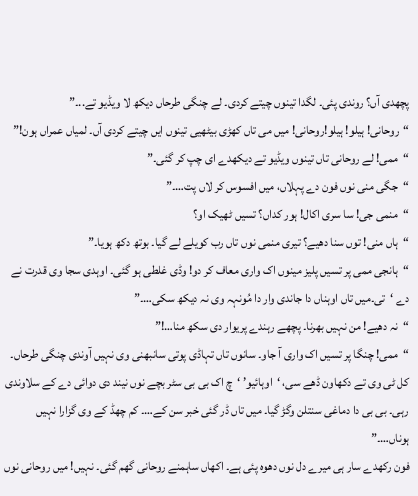پچھدی آں؟ روندی پئی۔ لگدا تینوں چیتے کردی۔ لے چنگی طرحاں دیکھ لا ویڈیو تے..۔”
“روحانی! ہیلو! ہیلو!روحانی! میں می تاں کھڑی بیٹھیی تینوں ایں چیتے کردی آں۔ لمیاں عمراں ہون!”
“ممی! لے روحانی تاں تینوں ویڈیو تے دیکھدے ای چپ کر گئی۔”
“جگی منی نوں فون دے پہلاں، میں افسوس کر لاں پت…۔”
“منمی جی! سا سری اکال! ہور کداں؟ تسیں ٹھیک او؟
“ہاں منی! توں سنا دھیے؟ تیری منمی نوں تاں رب کویلے لے گیا۔ بوتھ دکھ ہویا۔”
“ہانجی ممی پر تسیں پلیز مینوں اک واری معاف کر دو! وڈی غلطی ہو گئی۔ اوہدی سجا وی قدرت نے دے ‘تی۔میں تاں اوہناں دا جاندی وار دا مُونہہ وی نہ دیکھ سکی…۔”
“نہ دھیے! من نہیں بھرنا۔ پچھے رہندے پریوار دی سکھ منا…!”
“ممی! چنگا پر تسیں اک واری آ جاو۔ سانوں تاں تہاڈی پوتی سانبھنی وی نہیں آوندی چنگی طرحاں۔ کل ٹی وی تے دکھاون ڈھے سی، ‘اوہائیو’ ‘چ اک بی بی سٹر بچے نوں نیند دی دوائی دے کے سلاوندی رہی۔ بی بی دا دماغی سنتلن وگڑ گیا۔ میں تاں ڈر گئی خبر سن کے…۔ کم چھڈ کے وی گزارا نہیں ہوناں…۔”
فون رکھدے سار ہی میرے دل نوں دھوہ پئی ہے۔ اکھاں ساہمنے روحانی گھم گئی۔ نہیں! میں روحانی نوں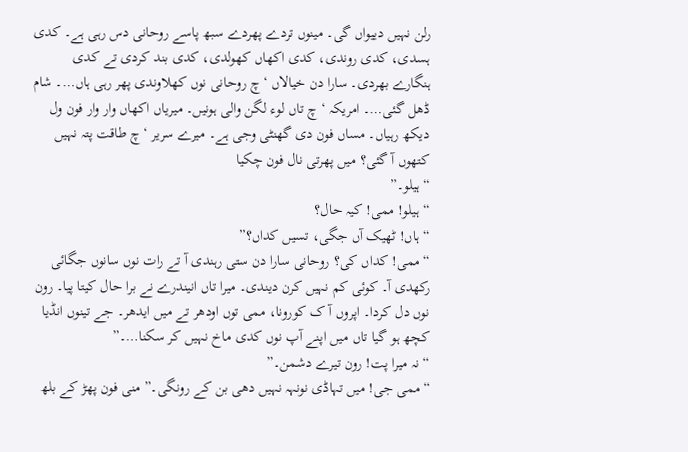رلن نہیں دییواں گی۔ مینوں تردے پھردے سبھ پاسے روحانی دس رہی ہے۔ کدی ہسدی، کدی روندی، کدی اکھاں کھولدی، کدی بند کردی تے کدی ہنگارے بھردی۔ سارا دن خیالاں ‘چ روحانی نوں کھلاوندی پھر رہی ہاں…۔ شام ڈھل گئی…۔ امریکہ ‘چ تاں لوء لگن والی ہونیں۔ میریاں اکھاں وار وار فون ول دیکھ رہیاں۔ مساں فون دی گھنٹی وجی ہے۔ میرے سریر ‘چ طاقت پتہ نہیں کتھوں آ گئی؟ میں پھرتی نال فون چکیا
“ہیلو۔”
“ہیلو! ممی! کیہ حال؟
“ہاں! ٹھیک آں جگی، تسیں کداں؟”
“ممی! کداں کی؟ روحانی سارا دن ستی رہندی آ تے رات نوں سانوں جگائی رکھدی آ۔ کوئی کم نہیں کرن دیندی۔ میرا تاں انیندرے نے برا حال کیتا پیا۔ رون نوں دل کردا۔ اپروں آ ک کورونا، ممی توں اودھر تے میں ایدھر۔ جے تینوں انڈیا کچھ ہو گیا تاں میں اپنے آپ نوں کدی ماخ نہیں کر سکنا…۔”
“نہ میرا پت! رون تیرے دشمن۔”
“ممی جی! میں تہاڈی نونہہ نہیں دھی بن کے رونگی۔” منی فون پھڑ کے بلھ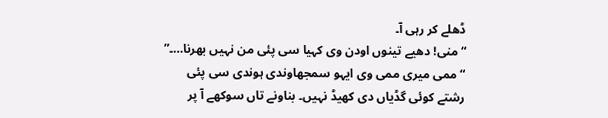ڈھلے کر رہی آ۔
“منی! دھیے تینوں اودن وی کہیا سی پئی من نہیں بھرنا…۔”
“ممی میری ممی وی ایہو سمجھاوندی ہوندی سی پئی رشتے کوئی گڈیاں دی کھیڈ نہیں۔ بناونے تاں سوکھے آ پر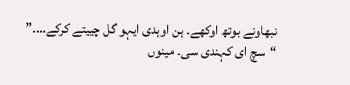نبھاونے بوتھ اوکھے۔ ہن اوہدی ایہو گل چییتے کرکے…۔”
“سچ ای کہندی سی۔ مینوں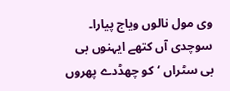وی مول نالوں ویاج پیارا۔ سوچدی آں کتھے ایہنوں بی بی سٹراں ‘کو چھڈدے پھروں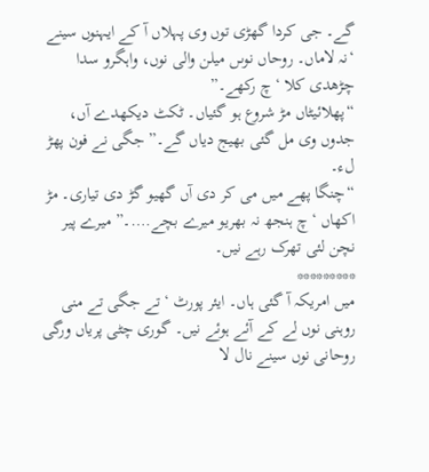گے۔ جی کردا گھڑی توں وی پہلاں آ کے ایہنوں سینے ‘نہ لاماں۔ روحاں نوںں میلن والی نوں، واہگرو سدا چڑھدی کلا ‘چ رکھے۔”
“پھلائیٹاں مڑ شروع ہو گئیاں۔ ٹکٹ دیکھدے آں، جدوں وی مل گئی بھیج دیاں گے۔” جگی نے فون پھڑ لء۔
“چنگا پھے میں می کر دی آں گھیو گڑ دی تیاری۔ مڑ اکھاں ‘چ ہنجھ نہ بھریو میرے بچے….۔” میرے پیر نچن لئی تھرک رہے نیں۔
*********
میں امریکہ آ گئی ہاں۔ ایئر پورٹ ‘تے جگی تے منی روہنی نوں لے کے آئے ہوئے نیں۔ گوری چٹی پریاں ورگی روحانی نوں سینے نال لا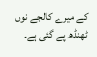کے میرے کالجے نوں ٹھنڈھ پے گئی ہے۔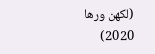(لکھن ورھا 2020)